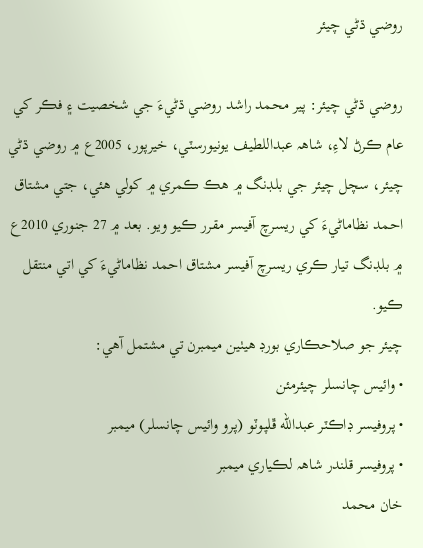روضي ڌڻي چيئر

روضي ڌڻي چيئر: پير محمد راشد روضي ڌڻيءَ جي شخصيت ۽ فڪر کي عام ڪرڻ لاءِ، شاھہ عبداللطيف يونيورسٽي، خيرپور، 2005ع ۾ روضي ڌڻي چيئر، سچل چيئر جي بلڊنگ ۾ هڪ ڪمري ۾ کولي هئي، جتي مشتاق احمد نظاماڻيءَ کي ريسرچ آفيسر مقرر ڪيو ويو. بعد ۾ 27 جنوري 2010ع ۾ بلڊنگ تيار ڪري ريسرچ آفيسر مشتاق احمد نظاماڻيءَ کي اتي منتقل ڪيو.
چيئر جو صلاحڪاري بورڊ هيٺين ميمبرن تي مشتمل آهي:
• وائيس چانسلر چيئرمئن
• پروفيسر ڊاڪٽر عبدالله ڦلپوٽو (پرو وائيس چانسلر) ميمبر
• پروفيسر قلندر شاھہ لڪياري ميمبر
خان محمد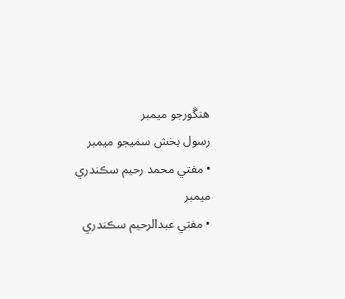هنڱورجو ميمبر
رسول بخش سميجو ميمبر
• مفتي محمد رحيم سڪندري ميمبر
• مفتي عبدالرحيم سڪندري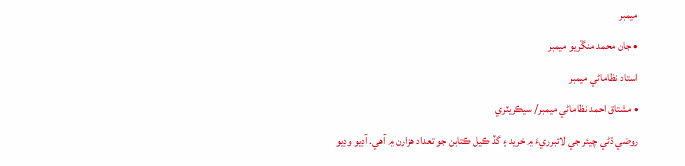ميمبر
• جان محمد منڱريو ميمبر
استاد نظاماڻي ميمبر
• مشتاق احمد نظاماڻي ميمبر/ سيڪريٽري
روضي ڌڻي چيئر جي لائبرريءَ ۾ خريد ۽ گڏ ڪيل ڪتابن جو تعداد هزارن ۾ آهي. آڊيو وڊيو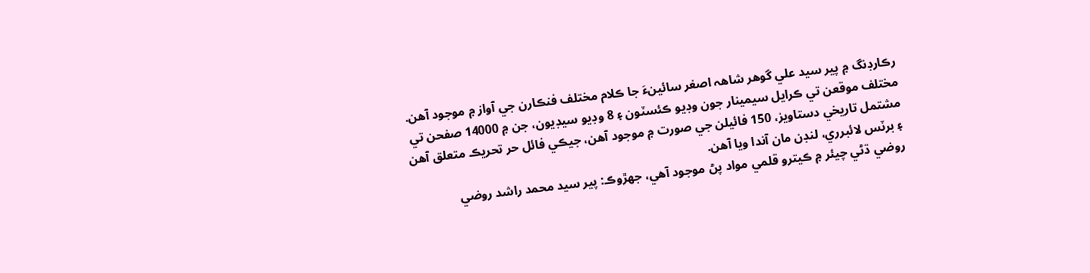رڪارڊنگ ۾ پير سيد علي گوهر شاھہ اصغر سائينءَ جا ڪلام مختلف فنڪارن جي آواز ۾ موجود آهن. مختلف موقعن تي ڪرايل سيمينار جون وڊيو ڪئسٽون ۽ 8 وڊيو سيڊيون، جن ۾ 14000 صفحن تي مشتمل تاريخي دستاويز، 150 فائيلن جي صورت ۾ موجود آهن، جيڪي فائل حر تحريڪ متعلق آهن ۽ برٽس لائبرري، لنڊن مان آندا ويا آهن.
روضي ڌڻي چيئر ۾ ڪيترو قلمي مواد پڻ موجود آهي، جھڙوڪ: پير سيد محمد راشد روضي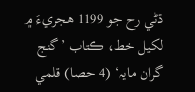ڌڻي رح جو 1199 هجريءَ ۾ لکيل خط، ڪتاب ’گنج گران مايہ‘ (4 حصا) قلمي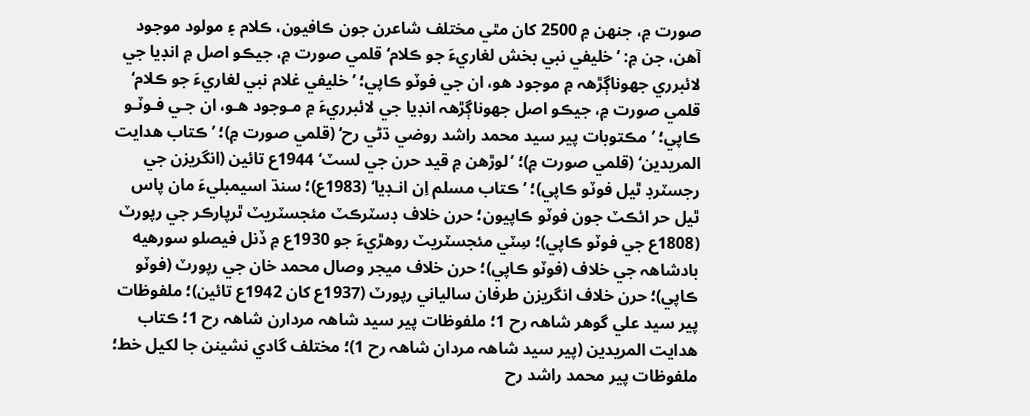صورت ۾، جنهن ۾ 2500 کان مٿي مختلف شاعرن جون ڪافيون، ڪلام ۽ مولود موجود آهن، جن ۾: ’خليفي نبي بخش لغاريءَ جو ڪلام‘ قلمي صورت ۾، جيڪو اصل ۾ انڊيا جي لائبرري جهوناڳڙھہ ۾ موجود هو، ان جي فوٽو ڪاپي؛ ’خليفي غلام نبي لغاريءَ جو ڪلام‘ قلمي صورت ۾، جيڪو اصل جهوناڳڙھہ انڊيا جي لائبرريءَ ۾ مـوجود هـو، ان جـي فـوٽـو ڪاپي؛ ’مڪتوبات پير سيد محمد راشد روضي ڌڻي رح‘ (قلمي صورت ۾)؛ ’ڪتاب هدايت المريدين‘ (قلمي صورت ۾)؛ ’لوڙهن ۾ قيد حرن جي لسٽ‘ 1944ع تائين (انگريزن جي رجسٽرڊ ٿيل فوٽو ڪاپي)؛ ’ڪتاب مسلم اِن انـڊيا‘ (1983ع)؛ سنڌ اسيمبليءَ مان پاس ٿيل حر ائڪٽ جون فوٽو ڪاپيون؛ حرن خلاف ڊسٽرڪٽ مئجسٽريٽ ٿرپارڪر جي رپورٽ (1808ع جي فوٽو ڪاپي)؛ سِٽي مئجسٽريٽ روهڙيءَ جو 1930ع ۾ ڏنل فيصلو سورهيه بادشاھہ جي خلاف (فوٽو ڪاپي)؛ حرن خلاف ميجر وصال محمد خان جي رپورٽ (فوٽو ڪاپي)؛ حرن خلاف انگريزن طرفان سالياني رپورٽ (1937ع کان 1942ع تائين)؛ ملفوظات پير سيد علي گوهر شاھہ رح 1؛ ملفوظات پير سيد شاھہ مردارن شاھہ رح 1؛ ڪتاب هدايت المريدين (پير سيد شاھہ مردان شاھہ رح 1)؛ مختلف گادي نشينن جا لکيل خط؛ ملفوظات پير محمد راشد رح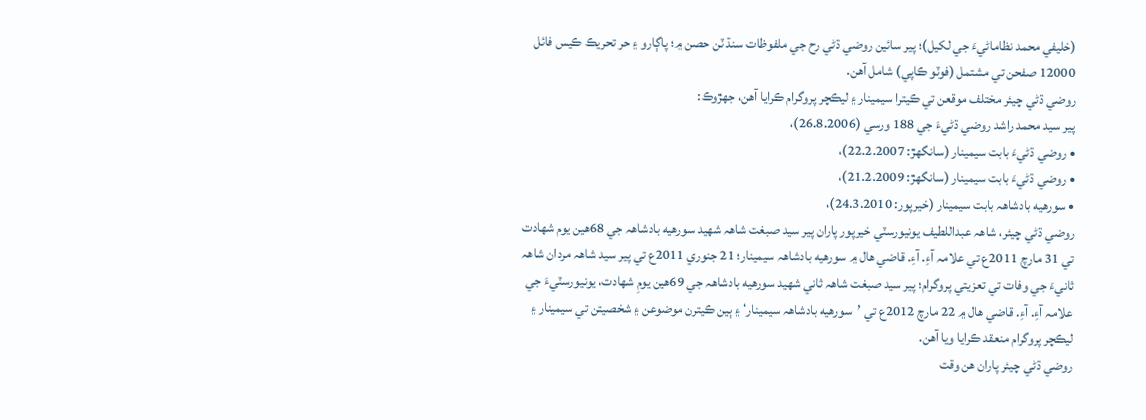(خليفي محمد نظاماڻيءَ جي لکيل)؛ پير سائين روضي ڌڻي رح جي ملفوظات سنڌ ٽن حصن ۾؛ پاڳارو ۽ حر تحريڪ ڪيس فائل 12000 صفحن تي مشتمل (فوٽو ڪاپي) شامل آهن.
روضي ڌڻي چيئر مختلف موقعن تي ڪيترا سيمينار ۽ ليڪچر پروگرام ڪرايا آهن، جھڙوڪ:
پير سيد محمد راشد روضي ڌڻيءَ جي 188 ورسي (26.8.2006)،
• روضي ڌڻيءَ بابت سيمينار (سانگهڙ: 22.2.2007)،
• روضي ڌڻيءَ بابت سيمينار (سانگهڙ: 21.2.2009)،
• سورهيه بادشاھہ بابت سيمينار (خيرپور: 24.3.2010)،
روضي ڌڻي چيئر، شاھہ عبداللطيف يونيورسٽي خيرپور پاران پير سيد صبغت شاھہ شھيد سورهيه بادشاھہ جي 68هين يوم شهادت تي 31 مارچ 2011ع تي علامہ آءِ. آءِ. قاضي هال ۾ سورهيه بادشاھہ سيمينار؛ 21 جنوري 2011ع تي پير سيد شاھہ مردان شاھہ ثانيءَ جي وفات تي تعزيتي پروگرام؛ پير سيد صبغت شاھہ ثاني شھيد سورهيه بادشاھہ جي 69هين يومِ شهادت، يونيورسٽيءَ جي علامہ آءِ. آءِ. قاضي هال ۾ 22 مارچ 2012ع تي ’سورهيه بادشاھہ سيمينار‘ ۽ ٻين ڪيترن موضوعن ۽ شخصيتن تي سيمينار ۽ ليڪچر پروگرام منعقد ڪرايا ويا آهن.
روضي ڌڻي چيئر پاران هن وقت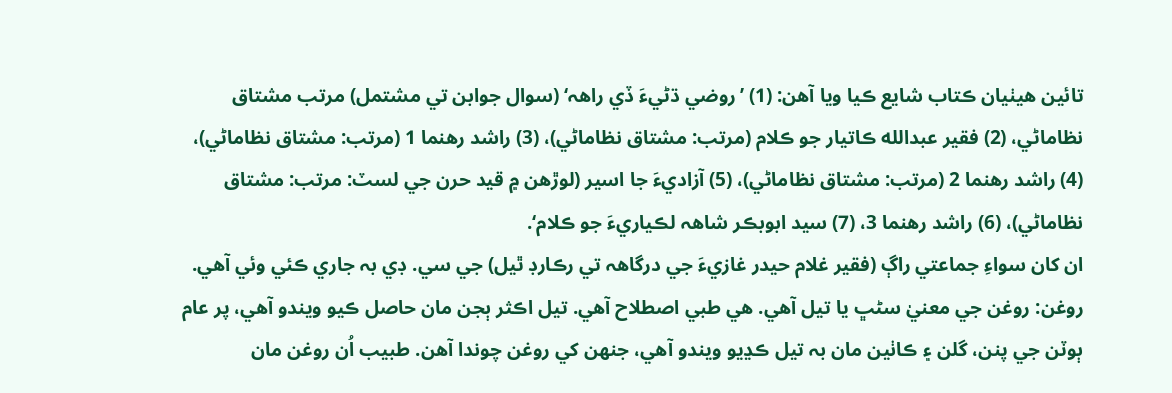تائين هيٺيان ڪتاب شايع ڪيا ويا آهن: (1) ’روضي ڌڻيءَ ڏي راھہ‘ (سوال جوابن تي مشتمل) مرتب مشتاق نظاماڻي، (2) فقير عبدالله ڪاتيار جو ڪلام (مرتب: مشتاق نظاماڻي)، (3) راشد رهنما 1 (مرتب: مشتاق نظاماڻي)، (4) راشد رهنما 2 (مرتب: مشتاق نظاماڻي)، (5) آزاديءَ جا اسير (لوڙهن ۾ قيد حرن جي لسٽ: مرتب: مشتاق نظاماڻي)، (6) راشد رهنما 3، (7) سيد ابوبڪر شاھہ لڪياريءَ جو ڪلام‘.
ان کان سواءِ جماعتي راڳ (فقير غلام حيدر غازيءَ جي درگاھہ تي رڪارڊ ٿيل) جي سي. ڊي بہ جاري ڪئي وئي آهي.
روغن: روغن جي معنيٰ سڻڀ يا تيل آهي. هي طبي اصطلاح آهي. تيل اڪثر ٻجن مان حاصل ڪيو ويندو آهي، پر عام ٻوٽن جي پنن، گلن ۽ ڪاٺين مان بہ تيل ڪڍيو ويندو آهي، جنهن کي روغن چوندا آهن. طبيب اُن روغن مان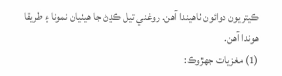ڪيتريون دوائون ٺاهيندا آهن. روغني تيل ڪڍڻ جا هيٺيان نمونا ۽ طريقا هوندا آهن.
(1) مغزيات جھڙوڪ: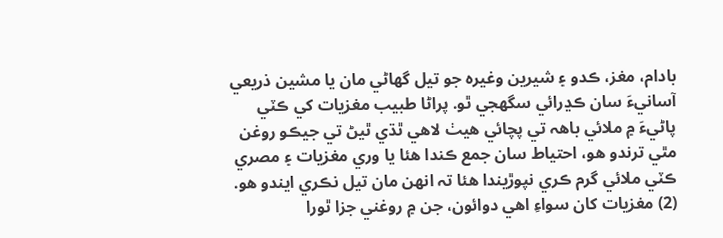بادام، مغز، ڪدو ۽ شيرين وغيرہ جو تيل گهاڻي مان يا مشين ذريعي آسانيءَ سان ڪڍرائي سگهجي ٿو. پراڻا طبيب مغزيات کي ڪٽي پاڻيءَ ۾ ملائي باھہ تي پچائي هيٺ لاهي ٿڌي ٿيڻ تي جيڪو روغن مٿي ترندو هو، احتياط سان جمع ڪندا هئا يا وري مغزيات ۽ مصري ڪٽي ملائي گرم ڪري نپوڙيندا هئا تہ انهن مان تيل نڪري ايندو هو.
(2) مغزيات کان سواءِ اهي دوائون، جن ۾ روغني جزا ٿورا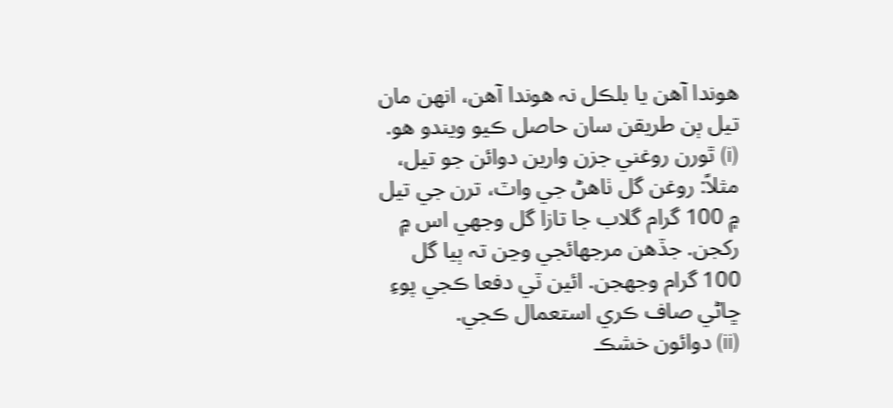هوندا آهن يا بلڪل نہ هوندا آهن، انهن مان تيل ٻن طريقن سان حاصل ڪيو ويندو هو.
(i) ٿورن روغني جزن وارين دوائن جو تيل، مثلاً: روغن گل ٺاهڻ جي واٽ، ترن جي تيل ۾ 100 گرام گلاب جا تازا گل وجهي اس ۾ رکجن. جڏهن مرجهائجي وڃن تہ ٻيا گل 100 گرام وجهجن. ائين ٽي دفعا ڪجي پوءِ ڇاڻي صاف ڪري استعمال ڪجي.
(ii) دوائون خشڪ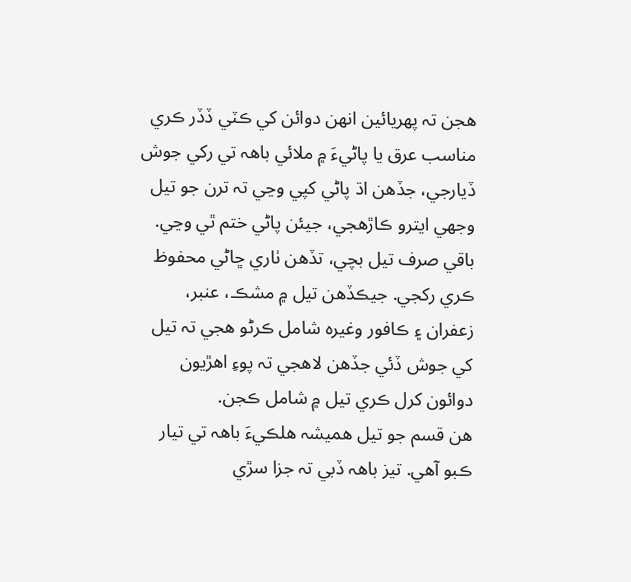هجن تہ پهريائين انهن دوائن کي ڪٽي ڏڏر ڪري مناسب عرق يا پاڻيءَ ۾ ملائي باھہ تي رکي جوش ڏيارجي، جڏهن اڌ پاڻي کپي وڃي تہ ترن جو تيل وجهي ايترو ڪاڙهجي، جيئن پاڻي ختم ٿي وڃي. باقي صرف تيل بچي، تڏهن ٺاري ڇاڻي محفوظ ڪري رکجي. جيڪڏهن تيل ۾ مشڪ، عنبر، زعفران ۽ ڪافور وغيرہ شامل ڪرڻو هجي تہ تيل کي جوش ڏئي جڏهن لاهجي تہ پوءِ اهڙيون دوائون کرل ڪري تيل ۾ شامل ڪجن.
هن قسم جو تيل هميشہ هلڪيءَ باھہ تي تيار ڪبو آهي. تيز باھہ ڏبي تہ جزا سڙي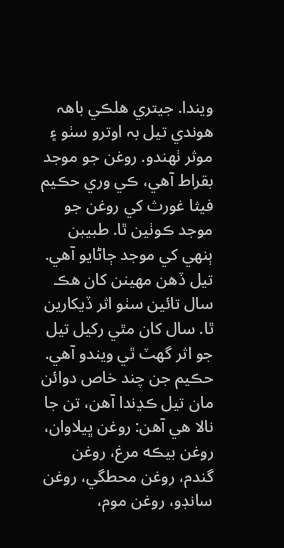ويندا. جيتري هلڪي باھہ هوندي تيل بہ اوترو سٺو ۽ موثر ٺهندو. روغن جو موجد بقراط آهي، ڪي وري حڪيم فيثا غورث کي روغن جو موجد ڪوٺين ٿا. طبيبن ٻنهي کي موجد ڄاڻايو آهي. تيل ڏهن مهينن کان هڪ سال تائين سٺو اثر ڏيکارين ٿا. سال کان مٿي رکيل تيل جو اثر گهٽ ٿي ويندو آهي. حڪيم جن چند خاص دوائن مان تيل ڪڍندا آهن، تن جا نالا هي آهن: روغن ڀيلاوان، روغن بيڪه مرغ، روغن گندم، روغن محطگي، روغن سانڊو، روغن موم،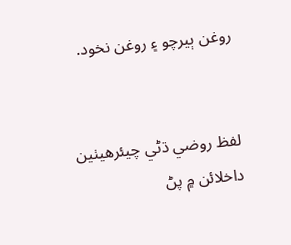روغن ٻيرچو ۽ روغن نخود.


لفظ روضي ڌڻي چيئرھيٺين داخلائن ۾ پڻ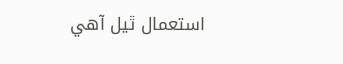استعمال ٿيل آھي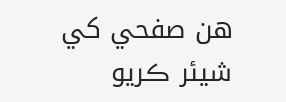هن صفحي کي شيئر ڪريو